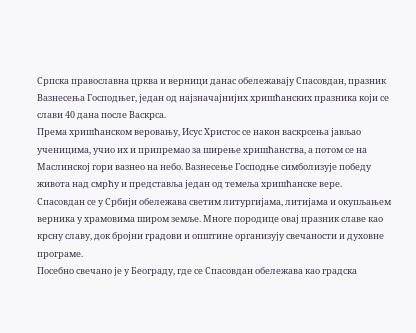Српска православна црква и верници данас обележавају Спасовдан, празник Вазнесења Господњег, један од најзначајнијих хришћанских празника који се слави 40 дана после Васкрса.
Према хришћанском веровању, Исус Христос се након васкрсења јављао ученицима, учио их и припремао за ширење хришћанства, а потом се на Маслинској гори вазнео на небо. Вазнесење Господње симболизује победу живота над смрћу и представља један од темеља хришћанске вере.
Спасовдан се у Србији обележава светим литургијама, литијама и окупљањем верника у храмовима широм земље. Многе породице овај празник славе као крсну славу, док бројни градови и општине организују свечаности и духовне програме.
Посебно свечано је у Београду, где се Спасовдан обележава као градска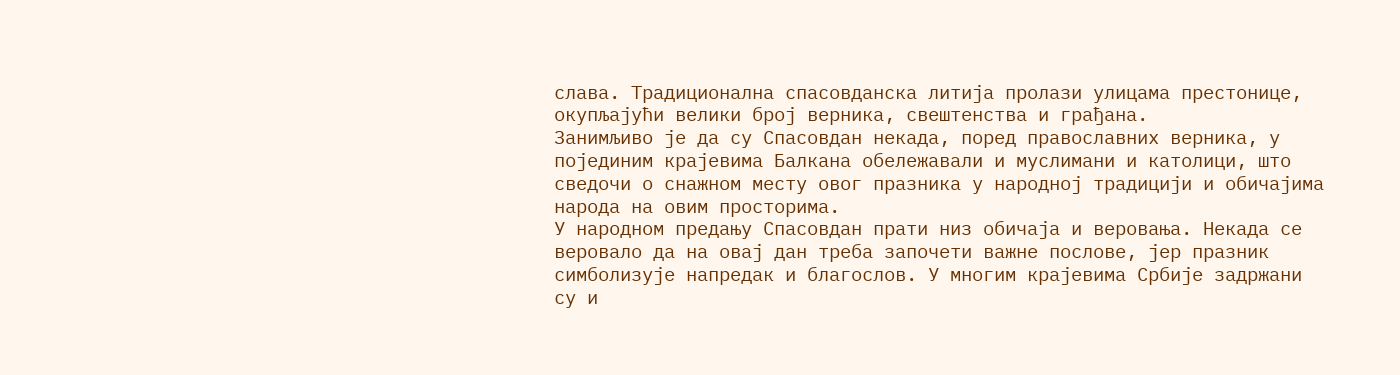слава. Традиционална спасовданска литија пролази улицама престонице, окупљајући велики број верника, свештенства и грађана.
Занимљиво је да су Спасовдан некада, поред православних верника, у појединим крајевима Балкана обележавали и муслимани и католици, што сведочи о снажном месту овог празника у народној традицији и обичајима народа на овим просторима.
У народном предању Спасовдан прати низ обичаја и веровања. Некада се веровало да на овај дан треба започети важне послове, јер празник симболизује напредак и благослов. У многим крајевима Србије задржани су и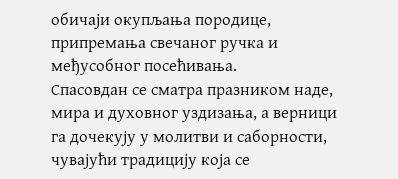обичаји окупљања породице, припремања свечаног ручка и међусобног посећивања.
Спасовдан се сматра празником наде, мира и духовног уздизања, а верници га дочекују у молитви и саборности, чувајући традицију која се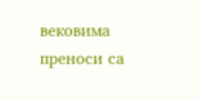вековима преноси са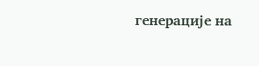генерације на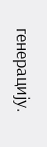генерацију.